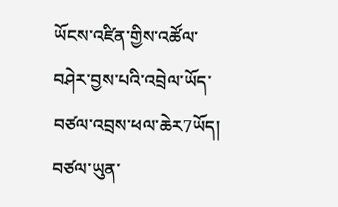ཡོངས་འཛིན་གྱིས་འཚོལ་བཤེར་བྱས་པའི་འབྲེལ་ཡོད་བཙལ་འབྲས་ཕལ་ཆེར7ཡོད།  བཙལ་ཡུན་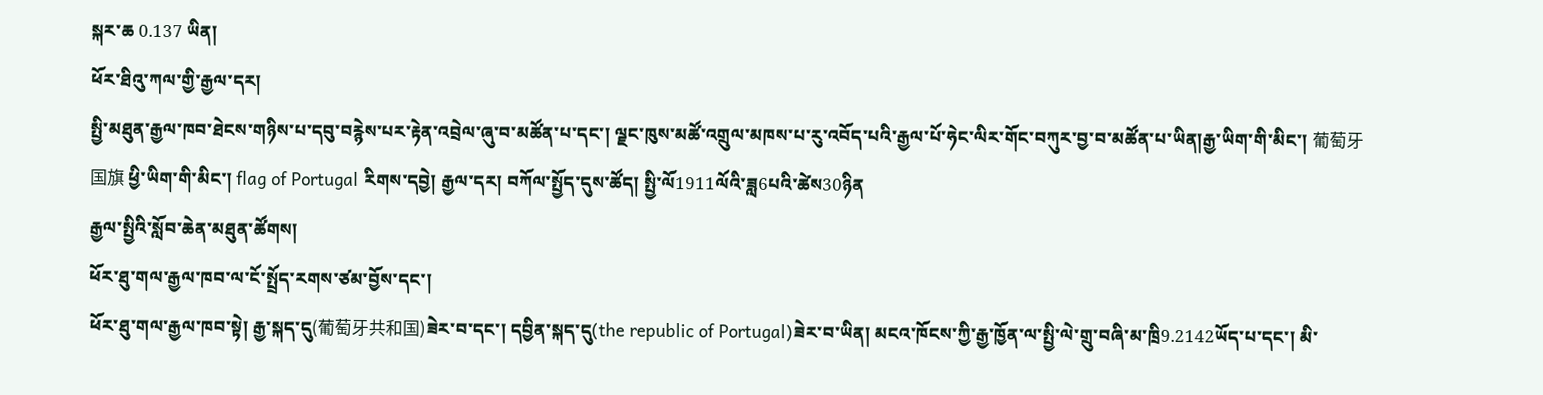སྐར་ཆ 0.137 ཡིན།
ཕོར་ཐིའུ་ཀལ་གྱི་རྒྱལ་དར།
སྤྱི་མཐུན་རྒྱལ་ཁབ་ཐེངས་གཉིས་པ་དབུ་བརྙེས་པར་རྟེན་འབྲེལ་ཞུ་བ་མཚོན་པ་དང་། ལྗང་ཁུས་མཚོ་འགྲུལ་མཁས་པ་རུ་འབོད་པའི་རྒྱལ་པོ་ཧེང་ལིར་གོང་བཀུར་བྱ་བ་མཚོན་པ་ཡིན།རྒྱ་ཡིག་གི་མིང་། 葡萄牙国旗 ཕྱི་ཡིག་གི་མིང་། flag of Portugal རིགས་དབྱེ། རྒྱལ་དར། བཀོལ་སྤྱོད་དུས་ཚོད། སྤྱི་ལོ1911ལོའི་ཟླ6པའི་ཚེས30ཉིན
རྒྱལ་སྤྱིའི་སློབ་ཆེན་མཐུན་ཚོགས།
ཕོར་ཐུ་གལ་རྒྱལ་ཁབ་ལ་ངོ་སྤྲོད་རགས་ཙམ་བྱོས་དང་།
ཕོར་ཐུ་གལ་རྒྱལ་ཁབ་སྟེ། རྒྱ་སྐད་དུ(葡萄牙共和国)ཟེར་བ་དང་། དབྱིན་སྐད་དུ(the republic of Portugal)ཟེར་བ་ཡིན། མངའ་ཁོངས་ཀྱི་རྒྱ་ཁྱོན་ལ་སྤྱི་ལེ་གྲུ་བཞི་མ་ཁྲི9.2142ཡོད་པ་དང་། མི་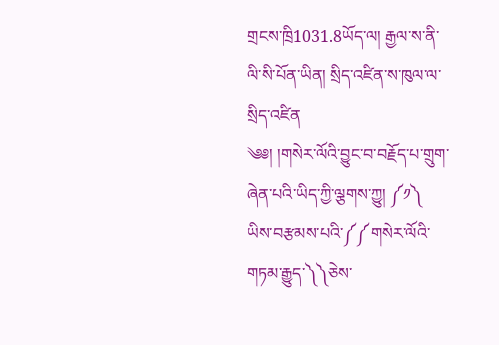གྲངས་ཁྲི1031.8ཡོད་ལ། རྒྱལ་ས་ནི་ལི་སི་པོན་ཡིན། སྲིད་འཛིན་ས་ཁུལ་ལ་སྲིད་འཛིན
༄༅། །གསེར་ལོའི་བྱུང་བ་བརྗོད་པ་གྲུག་ཞེན་པའི་ཡིད་ཀྱི་ལྕགས་ཀྱུ། ༼༡༽
ཡིས་བརྩམས་པའི་༼༼གསེར་ལོའི་གཏམ་རྒྱུད་༽༽ཅེས་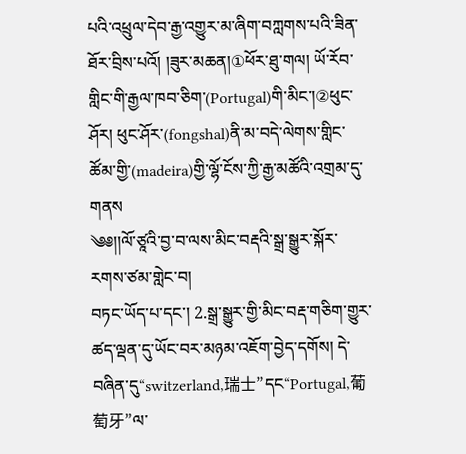པའི་འཕྲུལ་དེབ་རྒྱ་འགྱུར་མ་ཞིག་བཀླགས་པའི་ཟིན་ཐོར་བྲིས་པའོ། །ཟུར་མཆན།①ཕོར་ཐུ་གལ། ཡོ་རོབ་གླིང་གི་རྒྱལ་ཁབ་ཅིག་(Portugal)གི་མིང་།②ཕུང་ཤོར། ཕུང་ཤོར་(fongshal)ནི་མ་བདེ་ལེགས་གླིང་ཚོམ་གྱི་(madeira)གྱི་ལྷོ་ངོས་ཀྱི་རྒྱ་མཚོའི་འགྲམ་དུ་གནས
༄༅།།ལོ་ཙཱའི་བྱ་བ་ལས་མིང་བརྡའི་སྒྲ་སྒྱུར་སྐོར་རགས་ཙམ་གླེང་བ།
བཏང་ཡོད་པ་དང་། 2.སྒྲ་སྒྱུར་གྱི་མིང་བརྡ་གཅིག་གྱུར་ཚད་ལྡན་དུ་ཡོང་བར་མཉམ་འཇོག་བྱེད་དགོས། དེ་བཞིན་དུ“switzerland,瑞士”དང“Portugal,葡萄牙”ལ་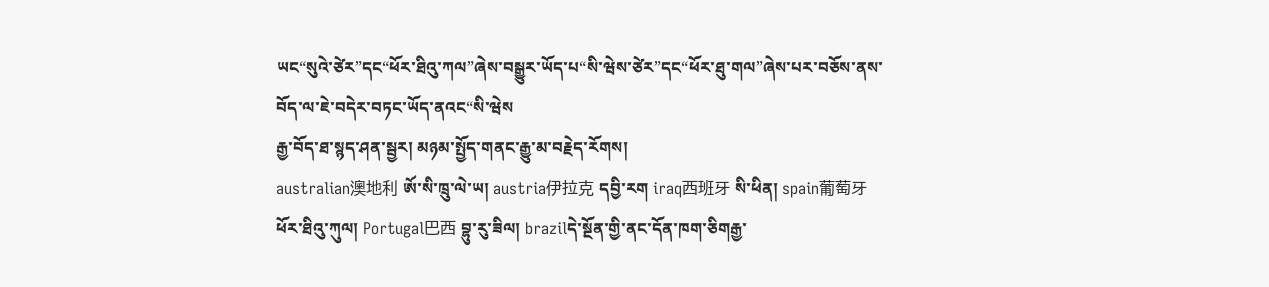ཡང“སུའེ་ཙེར”དང“ཕོར་ཐིའུ་ཀལ”ཞེས་བསྒྱུར་ཡོད་པ“སི་ཝེས་ཙེར”དང“ཕོར་ཐུ་གལ”ཞེས་པར་བཅོས་ནས་བོད་ལ་ཇེ་བདེར་བཏང་ཡོད་ནའང“སི་ཝེས
རྒྱ་བོད་ཐ་སྙད་ཤན་སྦྱར། མཉམ་སྤྱོད་གནང་རྒྱུ་མ་བརྗེད་རོགས།
australian澳地利 ཨོ་སི་ཁྲུ་ལེ་ཡ། austria伊拉克 དབྱི་རག iraq西班牙 སི་ཕིན། spain葡萄牙 ཕོར་ཐིའུ་ཀུལ། Portugal巴西 བྷུ་རུ་ཟིལ། brazilདེ་སྔོན་གྱི་ནང་དོན་ཁག་ཅིགརྒྱ་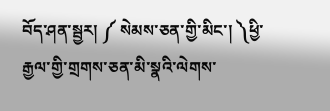བོད་ཤན་སྦྱར། ༼ སེམས་ཅན་གྱི་མིང་། ༽ཕྱི་རྒྱལ་གྱི་གྲགས་ཅན་མི་སྣའི་ལེགས་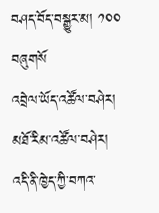བཤད་བོད་བསྒྱུར་མ། ༡༠༠ བཞུགསོ
འབྲེལ་ཡོད་འཚོལ་བཤེར།
མཐོ་རིམ་འཚོལ་བཤེར།
འདི་ནི་ཁྱེད་ཀྱི་བཀའ་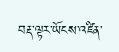བརྡ་ལྟར་ཡོངས་འཛིན་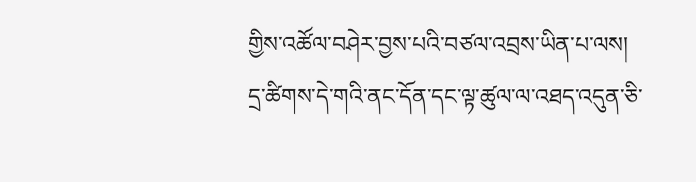གྱིས་འཚོལ་བཤེར་བྱས་པའི་བཙལ་འབྲས་ཡིན་པ་ལས། དྲ་ཚིགས་དེ་གའི་ནང་དོན་དང་ལྟ་ཚུལ་ལ་འཐད་འདུན་ཅི་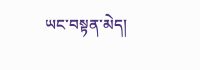ཡང་བསྟན་མེད།